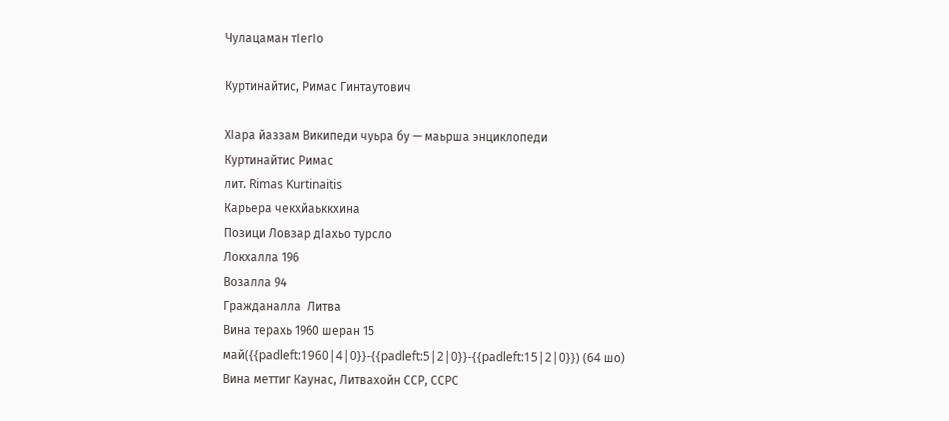Чулацаман тӀегӀо

Куртинайтис, Римас Гинтаутович

ХӀара йаззам Википеди чуьра бу — маьрша энциклопеди
Куртинайтис Римас
лит. Rimas Kurtinaitis
Карьера чекхйаьккхина
Позици Ловзар дӀахьо турсло
Локхалла 196
Возалла 94
Гражданалла  Литва
Вина терахь 1960 шеран 15 май({{padleft:1960|4|0}}-{{padleft:5|2|0}}-{{padleft:15|2|0}}) (64 шо)
Вина меттиг Каунас, Литвахойн ССР, ССРС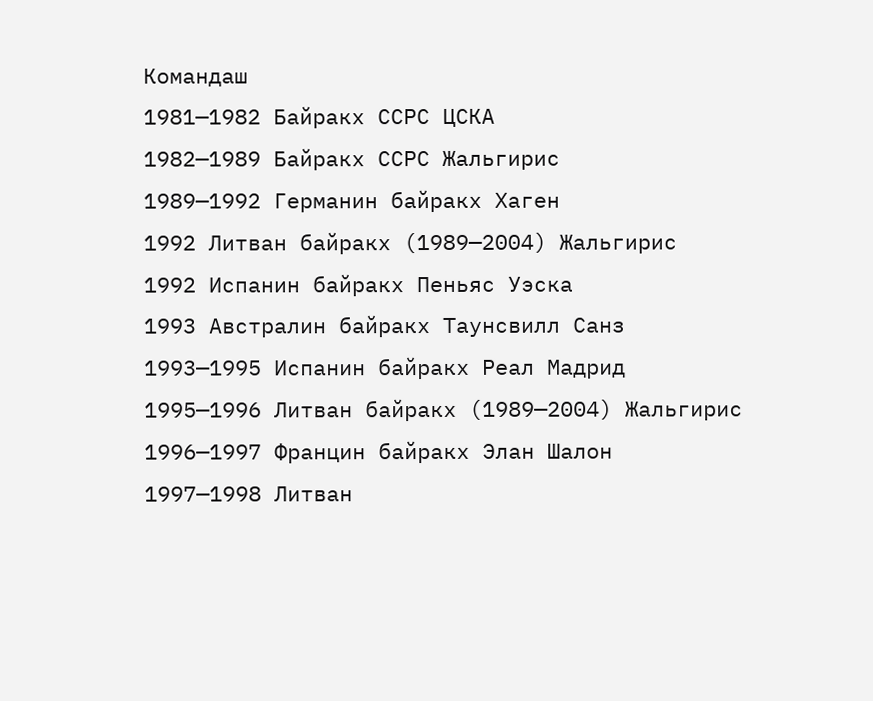Командаш
1981—1982 Байракх ССРС ЦСКА
1982—1989 Байракх ССРС Жальгирис
1989—1992 Германин байракх Хаген
1992 Литван байракх (1989—2004) Жальгирис
1992 Испанин байракх Пеньяс Уэска
1993 Австралин байракх Таунсвилл Санз
1993—1995 Испанин байракх Реал Мадрид
1995—1996 Литван байракх (1989—2004) Жальгирис
1996—1997 Францин байракх Элан Шалон
1997—1998 Литван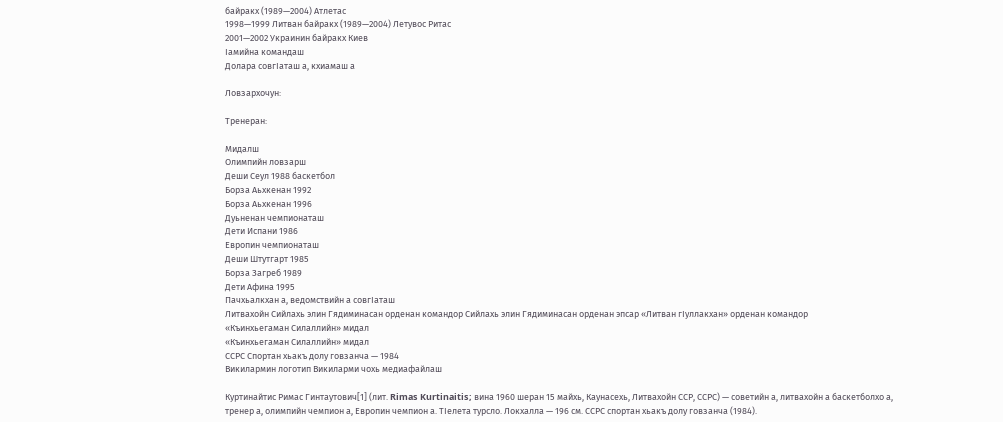байракх (1989—2004) Атлетас
1998—1999 Литван байракх (1989—2004) Летувос Ритас
2001—2002 Украинин байракх Киев
Ӏамийна командаш
Долара совгӀаташ а, кхиамаш а

Ловзархочун:

Тренеран:

Мидалш
Олимпийн ловзарш
Деши Сеул 1988 баскетбол
Борза Аьхкенан 1992
Борза Аьхкенан 1996
Дуьненан чемпионаташ
Дети Испани 1986
Европин чемпионаташ
Деши Штутгарт 1985
Борза Загреб 1989
Дети Афина 1995
Пачхьалкхан а, ведомствийн а совгӀаташ
Литвахойн Сийлахь элин Гядиминасан орденан командор Сийлахь элин Гядиминасан орденан эпсар «Литван гӀуллакхан» орденан командор
«Къинхьегаман Силаллийн» мидал
«Къинхьегаман Силаллийн» мидал
ССРС Спортан хьакъ долу говзанча — 1984
Викилармин логотип Викиларми чохь медиафайлаш

Куртинайтис Римас Гинтаутович[1] (лит. Rimas Kurtinaitis; вина 1960 шеран 15 майхь, Каунасехь, Литвахойн ССР, ССРС) — советийн а, литвахойн а баскетболхо а, тренер а, олимпийн чемпион а, Европин чемпион а. ТӀелета турсло. Локхалла — 196 см. ССРС спортан хьакъ долу говзанча (1984).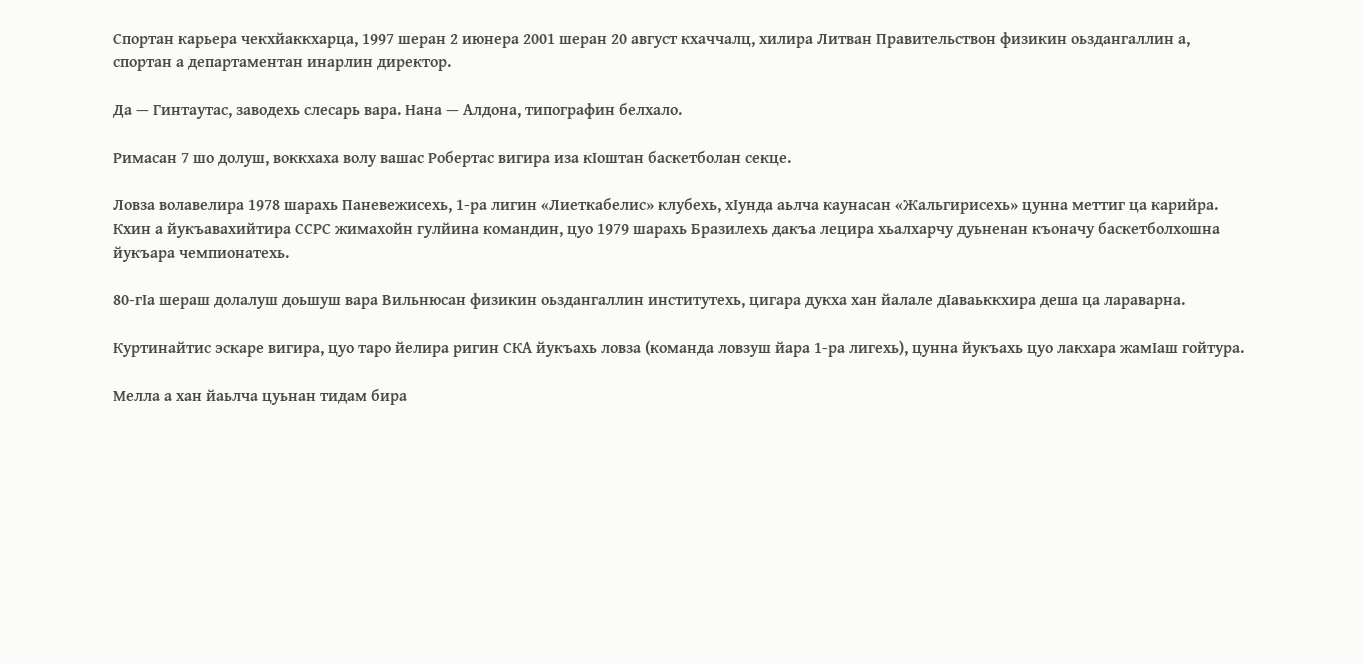Спортан карьера чекхйаккхарца, 1997 шеран 2 июнера 2001 шеран 20 август кхаччалц, хилира Литван Правительствон физикин оьздангаллин а, спортан а департаментан инарлин директор.

Да — Гинтаутас, заводехь слесарь вара. Нана — Алдона, типографин белхало.

Римасан 7 шо долуш, воккхаха волу вашас Робертас вигира иза кӀоштан баскетболан секце.

Ловза волавелира 1978 шарахь Паневежисехь, 1-ра лигин «Лиеткабелис» клубехь, хӀунда аьлча каунасан «Жальгирисехь» цунна меттиг ца карийра. Кхин а йукъавахийтира ССРС жимахойн гулйина командин, цуо 1979 шарахь Бразилехь дакъа лецира хьалхарчу дуьненан къоначу баскетболхошна йукъара чемпионатехь.

80-гӀа шераш долалуш доьшуш вара Вильнюсан физикин оьздангаллин институтехь, цигара дукха хан йалале дӀаваьккхира деша ца лараварна.

Куртинайтис эскаре вигира, цуо таро йелира ригин СКА йукъахь ловза (команда ловзуш йара 1-ра лигехь), цунна йукъахь цуо лакхара жамӀаш гойтура.

Мелла а хан йаьлча цуьнан тидам бира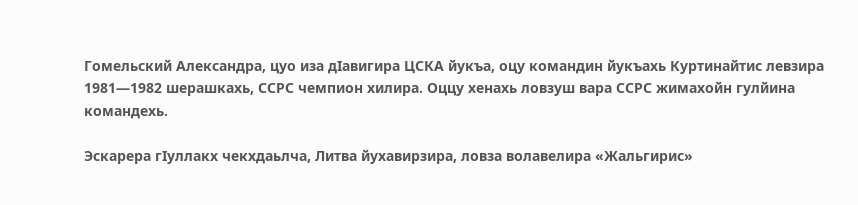Гомельский Александра, цуо иза дӀавигира ЦСКА йукъа, оцу командин йукъахь Куртинайтис левзира 1981—1982 шерашкахь, ССРС чемпион хилира. Оццу хенахь ловзуш вара ССРС жимахойн гулйина командехь.

Эскарера гӀуллакх чекхдаьлча, Литва йухавирзира, ловза волавелира «Жальгирис»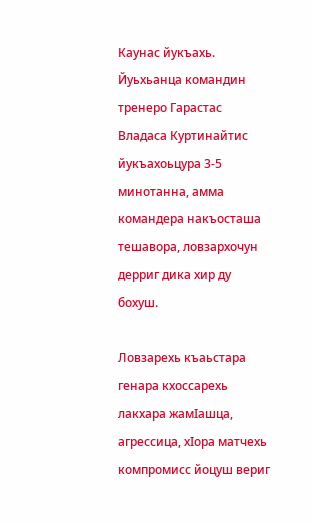Каунас йукъахь. Йуьхьанца командин тренеро Гарастас Владаса Куртинайтис йукъахоьцура 3-5 минотанна, амма командера накъосташа тешавора, ловзархочун дерриг дика хир ду бохуш.

Ловзарехь къаьстара генара кхоссарехь лакхара жамӀашца, агрессица, хӀора матчехь компромисс йоцуш вериг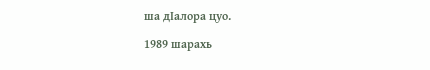ша дӀалора цуо.

1989 шарахь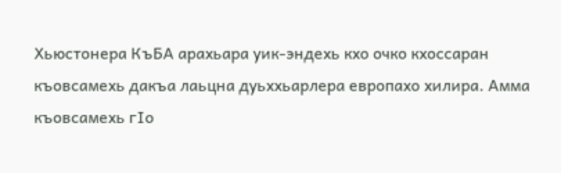Хьюстонера КъБА арахьара уик-эндехь кхо очко кхоссаран къовсамехь дакъа лаьцна дуьххьарлера европахо хилира. Амма къовсамехь гӀо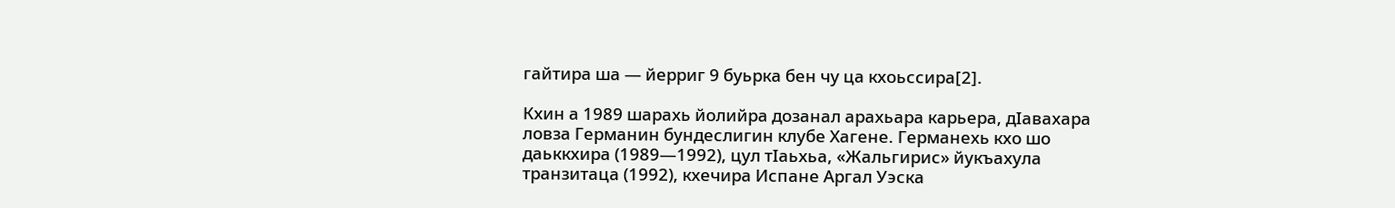гайтира ша — йерриг 9 буьрка бен чу ца кхоьссира[2].

Кхин а 1989 шарахь йолийра дозанал арахьара карьера, дӀавахара ловза Германин бундеслигин клубе Хагене. Германехь кхо шо даьккхира (1989—1992), цул тӀаьхьа, «Жальгирис» йукъахула транзитаца (1992), кхечира Испане Аргал Уэска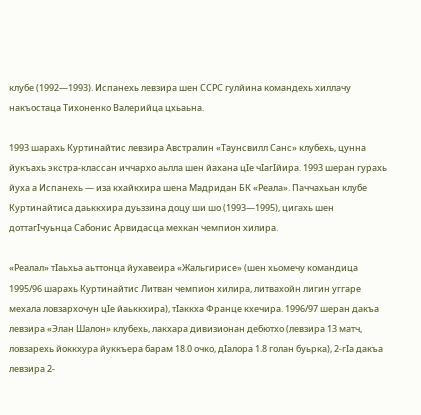клубе (1992—1993). Испанехь левзира шен ССРС гулйина командехь хиллачу накъостаца Тихоненко Валерийца цхьаьна.

1993 шарахь Куртинайтис левзира Австралин «Таунсвилл Санс» клубехь, цунна йукъахь экстра-классан иччархо аьлла шен йахана цӀе чӀагӀйира. 1993 шеран гурахь йуха а Испанехь — иза кхайкхира шена Мадридан БК «Реала». Паччахьан клубе Куртинайтиса даьккхира дуьззина доцу ши шо (1993—1995), цигахь шен доттагӀчуьнца Сабонис Арвидасца мехкан чемпион хилира.

«Реалал» тӀаьхьа аьттонца йухавеира «Жальгирисе» (шен хьомечу командица 1995/96 шарахь Куртинайтис Литван чемпион хилира, литвахойн лигин уггаре мехала ловзархочун цӀе йаьккхира), тӀаккха Франце кхечира. 1996/97 шеран дакъа левзира «Элан Шалон» клубехь, лакхара дивизионан дебютхо (левзира 13 матч, ловзарехь йоккхура йуккъера барам 18.0 очко, дӀалора 1.8 голан буьрка), 2-гӀа дакъа левзира 2-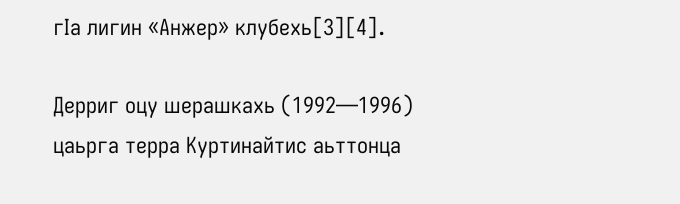гӀа лигин «Анжер» клубехь[3][4].

Дерриг оцу шерашкахь (1992—1996) цаьрга терра Куртинайтис аьттонца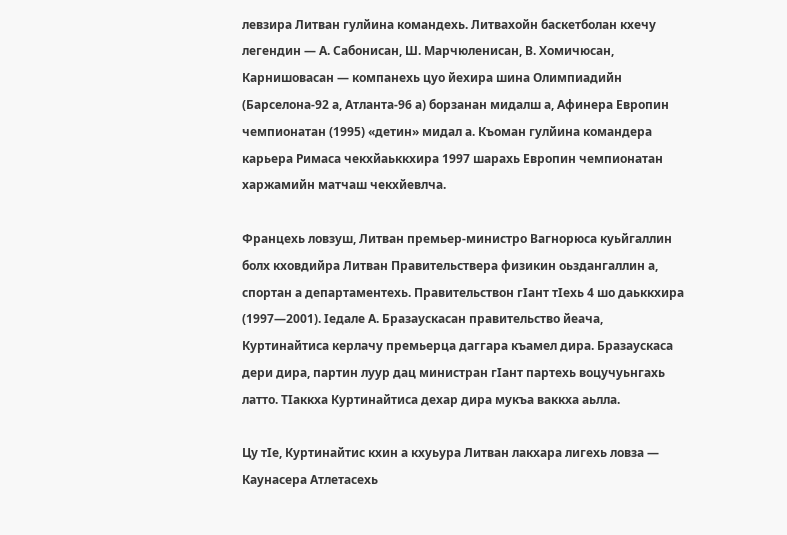левзира Литван гулйина командехь. Литвахойн баскетболан кхечу легендин — А. Сабонисан, Ш. Марчюленисан, В. Хомичюсан, Карнишовасан — компанехь цуо йехира шина Олимпиадийн (Барселона-92 а, Атланта-96 а) борзанан мидалш а, Афинера Европин чемпионатан (1995) «детин» мидал а. Къоман гулйина командера карьера Римаса чекхйаьккхира 1997 шарахь Европин чемпионатан харжамийн матчаш чекхйевлча.

Францехь ловзуш, Литван премьер-министро Вагнорюса куьйгаллин болх кховдийра Литван Правительствера физикин оьздангаллин а, спортан а департаментехь. Правительствон гӀант тӀехь 4 шо даьккхира (1997—2001). Ӏедале А. Бразаускасан правительство йеача, Куртинайтиса керлачу премьерца даггара къамел дира. Бразаускаса дери дира, партин луур дац министран гӀант партехь воцучуьнгахь латто. ТӀаккха Куртинайтиса дехар дира мукъа ваккха аьлла.

Цу тӀе, Куртинайтис кхин а кхуьура Литван лакхара лигехь ловза — Каунасера Атлетасехь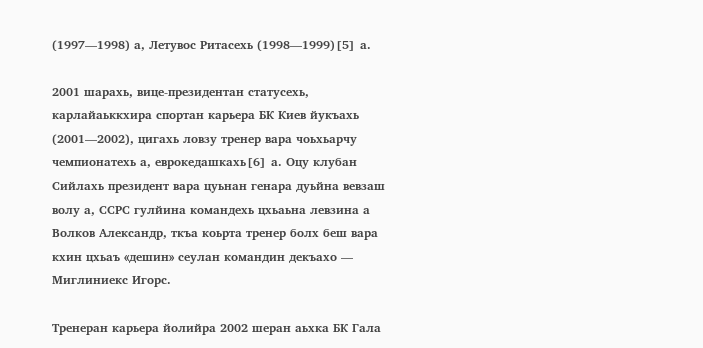(1997—1998) а, Летувос Ритасехь (1998—1999)[5] а.

2001 шарахь, вице-президентан статусехь, карлайаьккхира спортан карьера БК Киев йукъахь (2001—2002), цигахь ловзу тренер вара чоьхьарчу чемпионатехь а, еврокедашкахь[6] а. Оцу клубан Сийлахь президент вара цуьнан генара дуьйна вевзаш волу а, ССРС гулйина командехь цхьаьна левзина а Волков Александр, ткъа коьрта тренер болх беш вара кхин цхьаъ «дешин» сеулан командин декъахо — Миглиниекс Игорс.

Тренеран карьера йолийра 2002 шеран аьхка БК Гала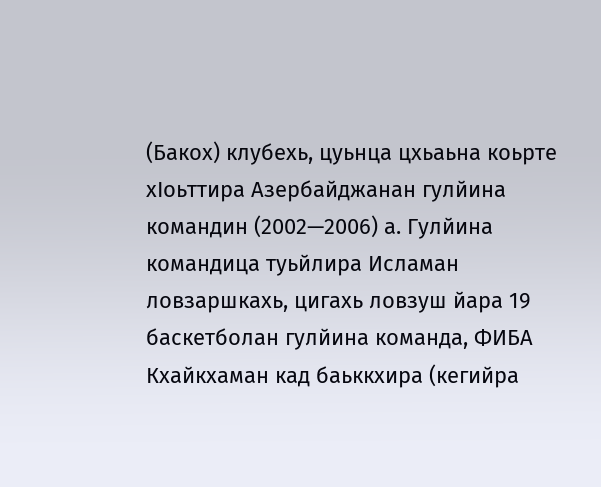(Бакох) клубехь, цуьнца цхьаьна коьрте хӀоьттира Азербайджанан гулйина командин (2002—2006) а. Гулйина командица туьйлира Исламан ловзаршкахь, цигахь ловзуш йара 19 баскетболан гулйина команда, ФИБА Кхайкхаман кад баьккхира (кегийра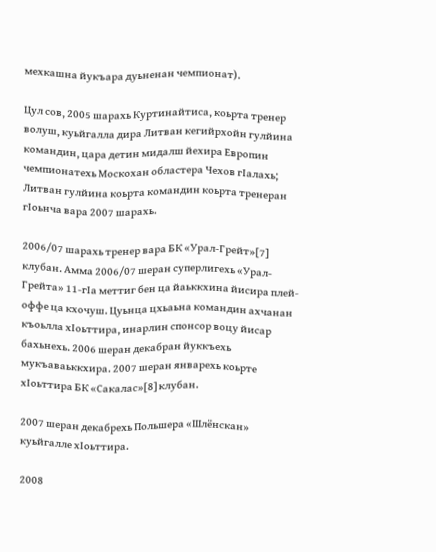мехкашна йукъара дуьненан чемпионат).

Цул сов, 2005 шарахь Куртинайтиса, коьрта тренер волуш, куьйгалла дира Литван кегийрхойн гулйина командин, цара детин мидалш йехира Европин чемпионатехь Москохан областера Чехов гӀалахь; Литван гулйина коьрта командин коьрта тренеран гӀоьнча вара 2007 шарахь.

2006/07 шарахь тренер вара БК «Урал-Грейт»[7] клубан. Амма 2006/07 шеран суперлигехь «Урал-Грейта» 11-гӀа меттиг бен ца йаьккхина йисира плей-оффе ца кхочуш. Цуьнца цхьаьна командин ахчанан къоьлла хӀоьттира, инарлин спонсор воцу йисар бахьнехь. 2006 шеран декабран йуккъехь мукъаваьккхира. 2007 шеран январехь коьрте хӀоьттира БК «Сакалас»[8] клубан.

2007 шеран декабрехь Польшера «Шлёнскан» куьйгалле хӀоьттира.

2008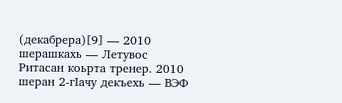(декабрера)[9] — 2010 шерашкахь — Летувос Ритасан коьрта тренер. 2010 шеран 2-гӀачу декъехь — ВЭФ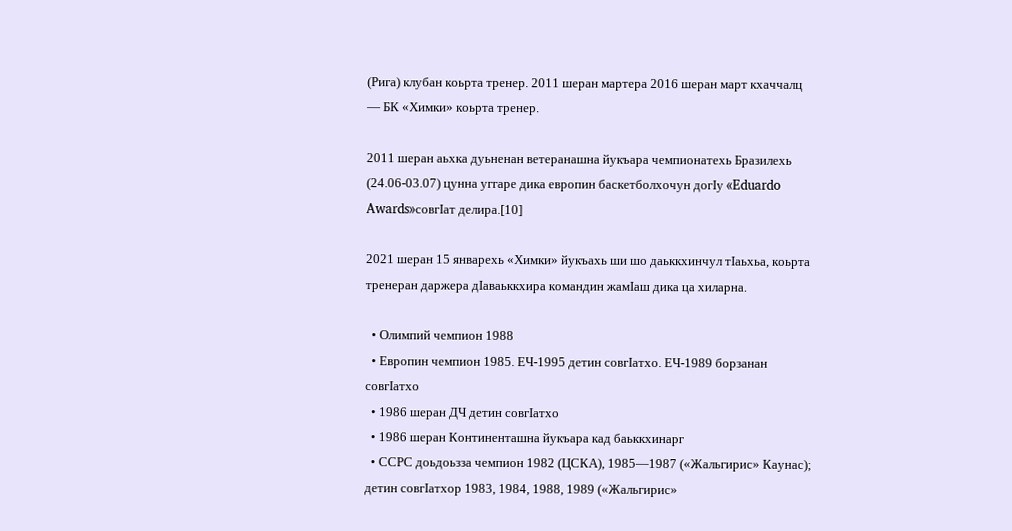(Рига) клубан коьрта тренер. 2011 шеран мартера 2016 шеран март кхаччалц — БК «Химки» коьрта тренер.

2011 шеран аьхка дуьненан ветеранашна йукъара чемпионатехь Бразилехь (24.06-03.07) цунна уггаре дика европин баскетболхочун догӀу «Eduardo Awards»совгӀат делира.[10]

2021 шеран 15 январехь «Химки» йукъахь ши шо даьккхинчул тӀаьхьа, коьрта тренеран даржера дӀаваьккхира командин жамӀаш дика ца хиларна.

  • Олимпий чемпион 1988
  • Европин чемпион 1985. ЕЧ-1995 детин совгӀатхо. ЕЧ-1989 борзанан совгӀатхо
  • 1986 шеран ДЧ детин совгӀатхо
  • 1986 шеран Континенташна йукъара кад баьккхинарг
  • ССРС доьдоьзза чемпион 1982 (ЦСКА), 1985—1987 («Жальгирис» Каунас); детин совгӀатхор 1983, 1984, 1988, 1989 («Жальгирис»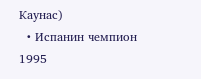Каунас)
  • Испанин чемпион 1995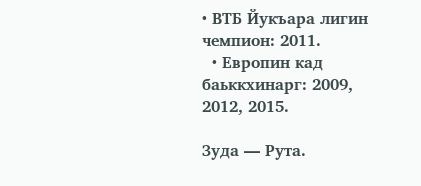• ВТБ Йукъара лигин чемпион: 2011.
  • Европин кад баьккхинарг: 2009, 2012, 2015.

Зуда — Рута.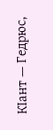КӀант — Гедрюс,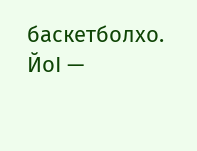баскетболхо. ЙоӀ —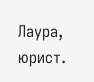Лаура, юрист.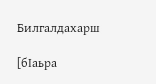Билгалдахарш

[бӀаьра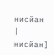нисйан | нисйан]